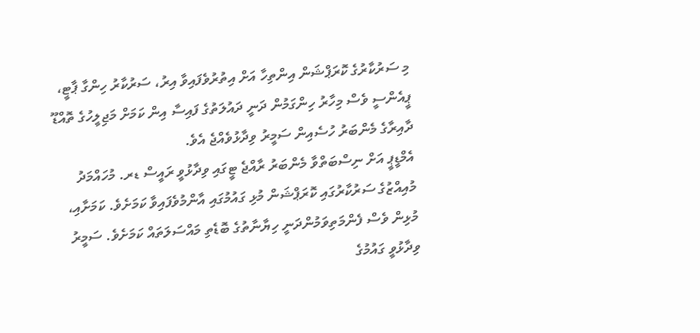މި ސަރުކާރުގެ ކޮރަޕްޝަން އިންތިހާ އަށް އިތުރުވެފައިވާ އިރު، ސަރުކާރު ހިންގާ ޕާޓީ، ޕީއެންސީ ވެސް މިހާރު ހިންގަމުން ދަނީ ދައުލަތުގެ ފައިސާ އިން ކަމަށް މަޖިލީހުގެ ތޮއްޑޫ ދާއިރާގެ މެންބަރު ހުސެއިން ސަމީރު ވިދާޅުވެއްޖެ އެވެ.
އެމްޑީޕީ އަށް ނިސްބަތްވާ މެންބަރު ރާއްޖެ ޓީގައި ވިދާޅުވީ ރައީސް ޑރ. މުހައްމަދު މުއިއްޒުގެ ސަރުކާރުގައި ކޮރަޕްޝަން މުޅި ގައުމުގައި އާންމުވެފައިވާ ކަމަށެވެ. ކަމަށާއި، މުޅިން ވެސް ފެންމަތިވަމުންދަނީ ހިޔާނާތުގެ ބޮޑެތި މައްސަލަތައް ކަމަށެވެ. ސަމީރު ވިދާޅުވީ ގައުމުގެ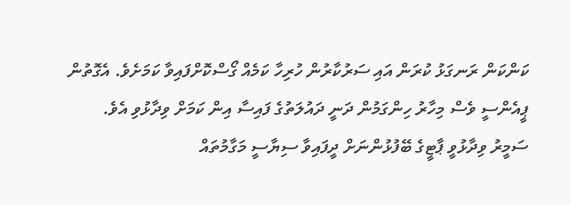ކަންކަން ރަނގަޅު ކުރަން އައި ސަރުކާރުން ހުރިހާ ކަމެއް ގޯސްކޮށްފައިވާ ކަމަށެވެ. އެގޮތުން ޕީއެންސީ ވެސް މިހާރު ހިންގަމުން ދަނީ ދައުލަތުގެ ފައިސާ އިން ކަމަށް ވިދާޅުވި އެވެ.
ސަމީރު ވިދާޅުވީ ޕާޓީގެ ބޭފުޅުންނަށް ދީފައިވާ ސިޔާސީ މަގާމުތައް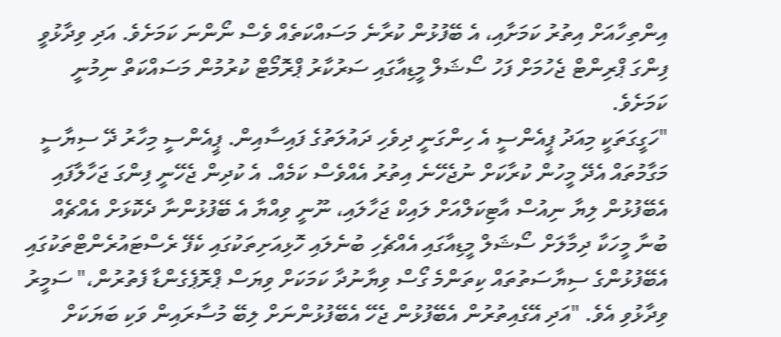އިންތިހާއަށް އިތުރު ކަމަށާއި، އެ ބޭފުޅުން ކުރާނެ މަސައްކަތެއް ވެސް ނޯންނަ ކަމަށެވެ. އަދި ވިދާޅުވީ ފިންގަ ޕްރިންޓް ޖެހުމަށް ފަހު ސޯޝަލް މީޑިއާގައި ސަރުކާރު ޕްރޮމޯޓް ކުރުމުން މަސައްކަތް ނިމުނީ ކަމަށެވެ.
"ހަގީގަތަކީ މިއަދު ޕީއެންސީ އެ ހިންގަނީ ދިވެހި ދައުލަތުގެ ފައިސާއިން. ޕީއެންސީ މިހާރު ދޭ ސިޔާސީ މަގާމުތައް އެދޭ މީހުން ކުރާކަށް ނުޖެހޭނެ އިތުރު އެއްވެސް ކަމެއް. އެ ކުދިން ޖެހޭނީ ފިންގަ ޖަހާލާފައި އެބޭފުޅުން ލިޔާ ނިއުސް އާޓިކަލްއަށް ލައިކް ޖަހާލައި، ނޫނީ ވިއްޔާ އެ ބޭފުޅުންނާ ދެކޮޅަށް އެއްޗެއް ބުނާ މީހަކާ ދިމާލަށް ސޯޝަލް މީޑިއާގައި އެއްޗެހި ބުނެލައި ހޮޅިއަށިތަކުގައި ކެފޭ ރެސްޓައުރެންޓްތަކުގައި އެބޭފުޅުންގެ ސިޔާސަތުތައް ކިތަންމެ ގޯސް ވިޔާނުދާ ކަމަކަށް ވިޔަސް ޕްރޮޕެގެންޑާ ފެތުރުން،" ސަމީރު ވިދާޅުވި އެވެ. "އަދި އޭގެއިތުރުން އެބޭފުޅުން ޖެހޭ އެބޭފުޅުންނަށް ލިބޭ މުސާރައިން ވަކި ބަޔަކަށް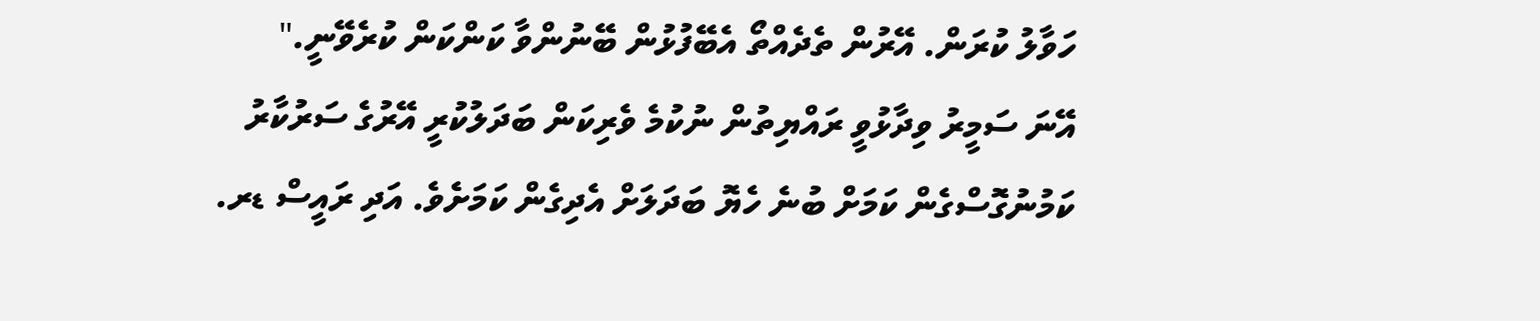ހަވާލު ކުރަން. އޭރުން ތެދެއްތޯ އެބޭފުޅުން ބޭނުންވާ ކަންކަން ކުރެވޭނީ."
އޭނަ ސަމީރު ވިދާޅުވީ ރައްޔިތުން ނުކުމެ ވެރިކަން ބަދަލުކުރީ އޭރުގެ ސަރުކާރު ކަމުނުގޮސްގެން ކަމަށް ބުނެ ހެޔޮ ބަދަލަށް އެދިގެން ކަމަށެވެ. އަދި ރައީސް ޑރ.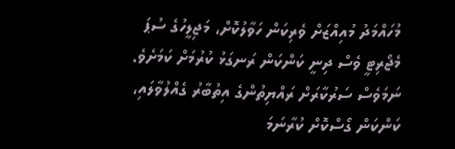މުހައްމަދު މުއިއްޒަށް ވެރިކަން ހަވާލުކޮށް، މަޖިލީހުގެ ސުޕަ މެޖޯރިޓީ ވެސް ދިނީ ކަންކަން ރަނގަޅު ކުރުމަށް ކަމަށެވެ.
ނަމަވެސް ސަރުކާރަށް ރައްޔިތުންގެ އިތުބާރު ގެއްލުވާލައި، ކަންކަން ގޯސްކޮށް ކުރާނަމަ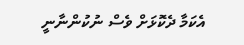އެކަމާ ދެކޮޅަށް ވެސް ނުކުންނާނީ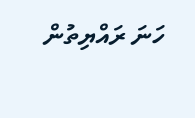ހަނަ ރައްޔިތުން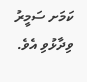ކަމަށ ސަމީރު ވިދާޅުވި އެވެ.